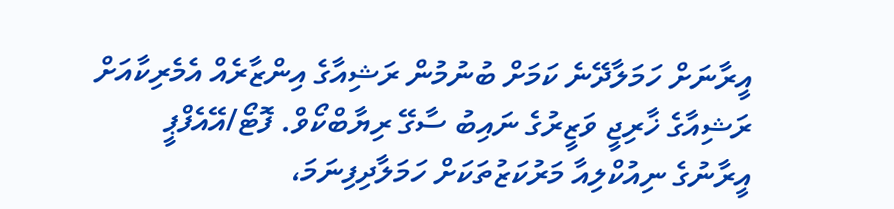އީރާނަށް ހަމަލާދޭނެ ކަމަށް ބުނުމުން ރަޝިއާގެ އިންޒާރެއް އެމެރިކާއަށް
ރަޝިއާގެ ޚާރިޖީ ވަޒީރުގެ ނައިބު ސާގޭ ރިޔާބްކޯވް. ފޮޓޯ/އޭއެފްޕީ
އީރާނުގެ ނިއުކްލިއާ މަރުކަޒުތަކަށް ހަމަލާދިފިނަމަ،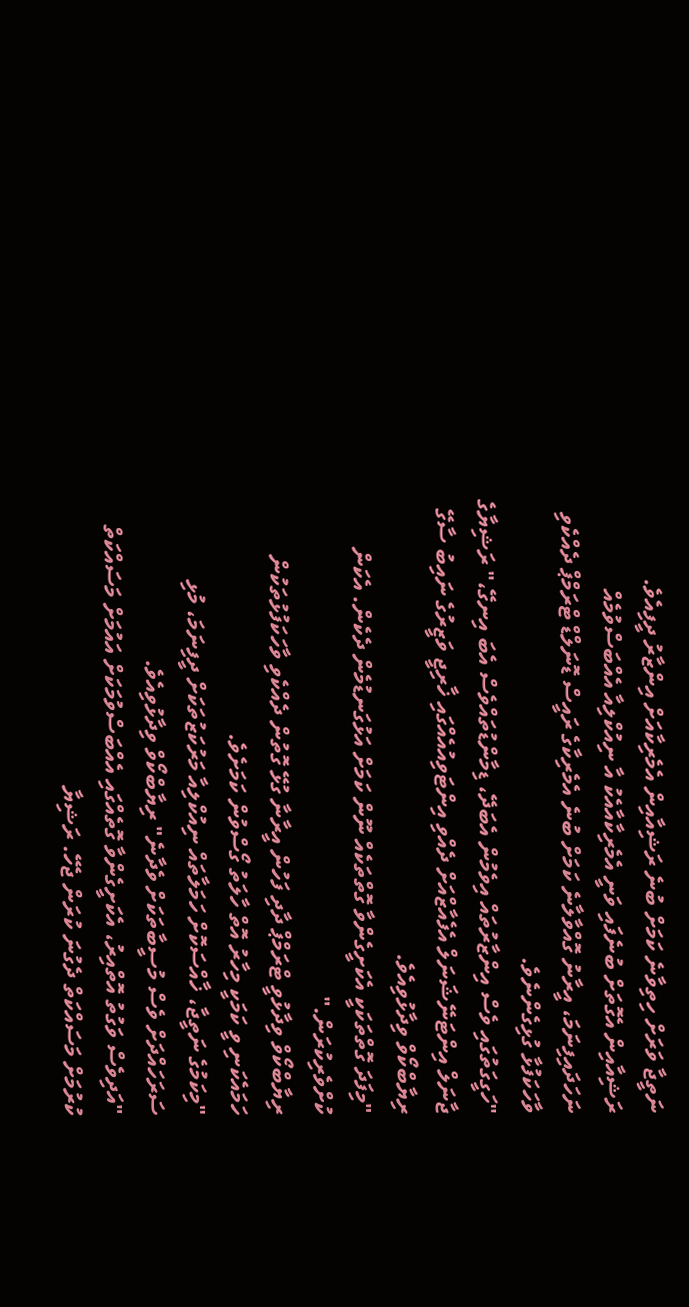ނަތީޖާ ވަރަށް ހިތިވާނެ ކަމަށް ބުނެ ރަޝިއާއިން އެމެރިކާއަށް އިންޒާރު ދީފިއެވެ.
ރަޝިއާއިން އެގޮތަށް ބުނެފައި ވަނީ އެމެރިކާއާއެކު އާ ނިއުކްލިއާ އެއްބަސްވުމެއް ނަހަދައިފިނަމަ، އީރާނު ގޮއްވާލާނެ ކަމަށް ބުނެ އެމެރިކާގެ ރައީސް ޑޮނަލްޑް ޓްރަމްޕް ދެއްކެވި ވާހަކަފުޅާ ގުޅިގެންނެވެ.
"ހަގީގަތުގައި ވެސް އިންޒާރުތައް އިވެމުން އެބަދޭ، ޑިމާންޑުތައްވެސް އެބަ އިނގޭ،" ރަޝިޔާގެ ޖާނަލް އިންޓަނޭޝަނަލް އެފެއާޒްއަށް ދެއްވި އިންޓަވިއުއެއްގައި ޚާރިޖީ ވަޒީރުގެ ނައިބު ސާގޭ ރިޔާބްކޯވް ވިދާޅުވިއެވެ.
"މިފަދަ ގޮތްތަކަކީ އެކަށީގެންވާ ގޮތްތަކެއް ނޫން ކަމަށް އަޅުގަނޑުމެން ދެކެން. އެކަން ކުށްވެރިކުރަން."
ރިޔާބްކޯވް ވިދާޅުވީ ޓްރަމްޕް ދާދި ފަހުން އީރާނާ ގުޅޭ ގޮތުން ދެއްކެވި ވާހަކަފުޅުތަކުން ހަމައެކަނި ވީ ކަމަކީ މިހާރު އޮތް ހާލަތު ގޯސްވުން ކަމަށެވެ.
"މިކަމުގެ ނަތީޖާ، ޚާއްސަކޮށް ހަމަލާތައް ނިއުކްލިއާ މަރުކަޒުތަކަށް ދީފިނަމަ، މުޅި ސަރަހައްދަށް ވެސް މުސީބާތަކަށް ވެދާނެ" ރިޔާބްކޯވް ވިދާޅުވިއެވެ.
"އަދިވެސް ވަގުތު އޮތްއިރު، އެކަށީގެންވާ ގޮތެއްގައި އެއްބަސްވުމަކަށް އައުމަށް މަސައްކަތް ކުރުމަށް މަސައްކަތް ދެގުނަ ކުރަން ޖެހޭ. ރަޝިޔާ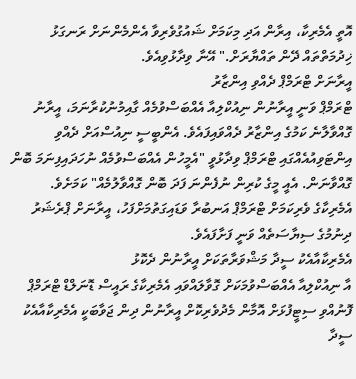އޮތީ އެމެރިކާ، އިރާން އަދި މިކަމަށް ޝައުގުވެރިވާ އެންމެންނަށް ރަނގަޅު ޚިދުމަތްތައް ދޭން ތައްޔާރަށް." އޭނާ ވިދާޅުވިއެވެ.
އީރާނަށް ޓްރަމްޕް ދެއްވި އިންޒާރު
ޓްރަމްޕް ވަނީ އީރާނުން ނިއުކްލިއާ އެއްބަސްވުމެއް ގާއިމުނުކުރާނަމަ، އީރާނު ގޮއްވާލާނެ ކަމުގެ އިންޒާރު ދެއްވައިފައެވެ. އެންބީސީ ނިއުސްއަށް ދެއްވި އިންޓަވިއުއެއްގައި ޓްރަމްޕް ވިދާޅުވީ "އެމީހުން އެއްބަސްވުމެއް ނުހަދައިފިނަމަ ބޮން ގޮއްވާނަން. އެއީ މީގެ ކުރިން ނުފެންނަ ފަދަ ބޮން ގޮއްވާލުމެއް" ކަމަށެވެ.
އެމެރިކާގެ ވެރިކަމަށް ޓްރަމްޕް އަނބުރާ ވަޑައިގަތުމަށްފަހު، އީރާނަށް ޕްރެޝަރު ދިނުމުގެ ސިޔާސަތެއް ވަނީ ފަށާފައެވެ.
އެމެރިކާއާއެކު ސީދާ މަޝްވަރާތަކަށް އީރާނުން ދެކޮޅު
އާ ނިއުކްލިއާ އެއްބަސްވުމަކަށް ގޮވާލައްވައި އެމެރިކާގެ ރައީސް ޑޮނަލްޑް ޓްރަމްޕް ފޮނުއްވި ސިޓީފުޅަށް އޮމާން މެދުވެރިކޮށް އީރާނުން ދިން ޖަވާބަކީ އެމެރިކާއާއެކު ސީދާ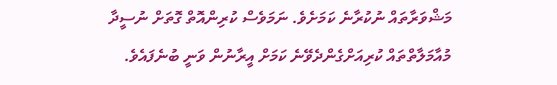މަޝްވަރާތައް ނުކުރާނެ ކަމަށެވެ. ނަމަވެސް ކުރިންއޮތް ގޮތަށް ނުސީދާ މުއާމަލާތްތައް ކުރިއަށްގެންދެވޭނެ ކަމަށް އީރާނުން ވަނީ ބުނެފައެވެ.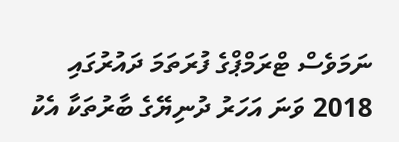ނަމަވެސް ޓްރަމްޕްގެ ފުރަތަމަ ދައުރުގައި 2018 ވަނަ އަހަރު ދުނިޔޭގެ ބާރުތަކާ އެކު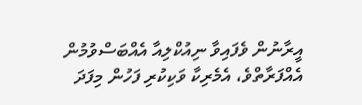އީރާނުން ވެފައިވާ ނިއުކްލިއާ އެއްބަސްވުމުން އެއްފަރާތްވެ، އެމެރިކާ ވަކިކުރި ފަހުން މިފަދަ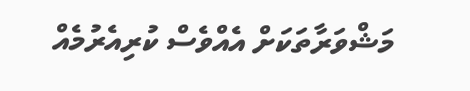މަޝްވަރާތަކަށް އެއްވެސް ކުރިއެރުމެއް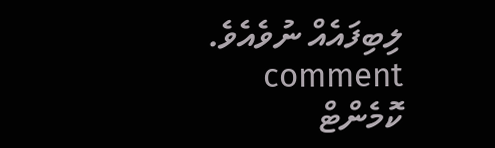ލިބިފައެއް ނުވެއެވެ.
comment ކޮމެންޓް